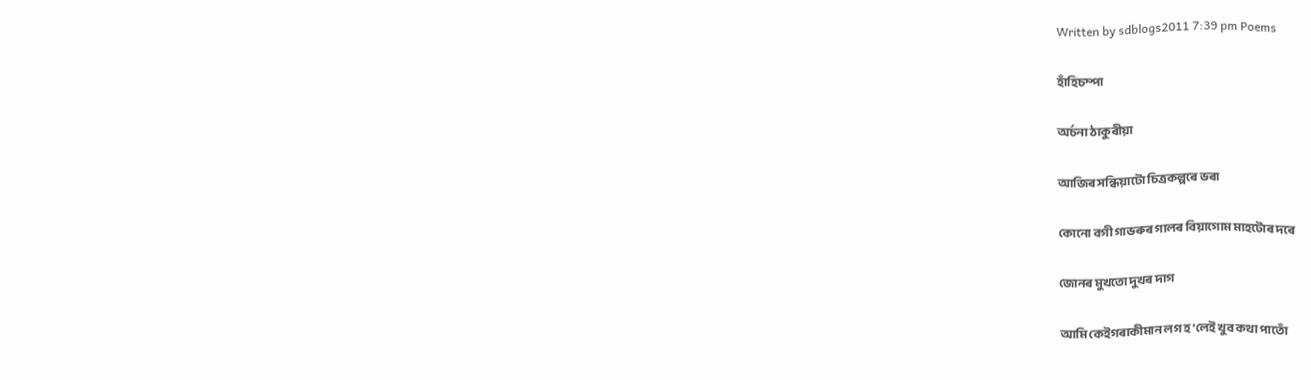Written by sdblogs2011 7:39 pm Poems

হাঁহিচম্পা

অৰ্চনা ঠাকুৰীয়া

আজিৰ সন্ধিয়াটো চিত্ৰকল্পৰে ভৰা

কোনো বগী গাভৰুৰ গালৰ বিয়াগোম মাহটোৰ দৰে

জোনৰ মুখতো দুখৰ দাগ

আমি কেইগৰাকীমান লগ হ’লেই খুব কথা পাতোঁ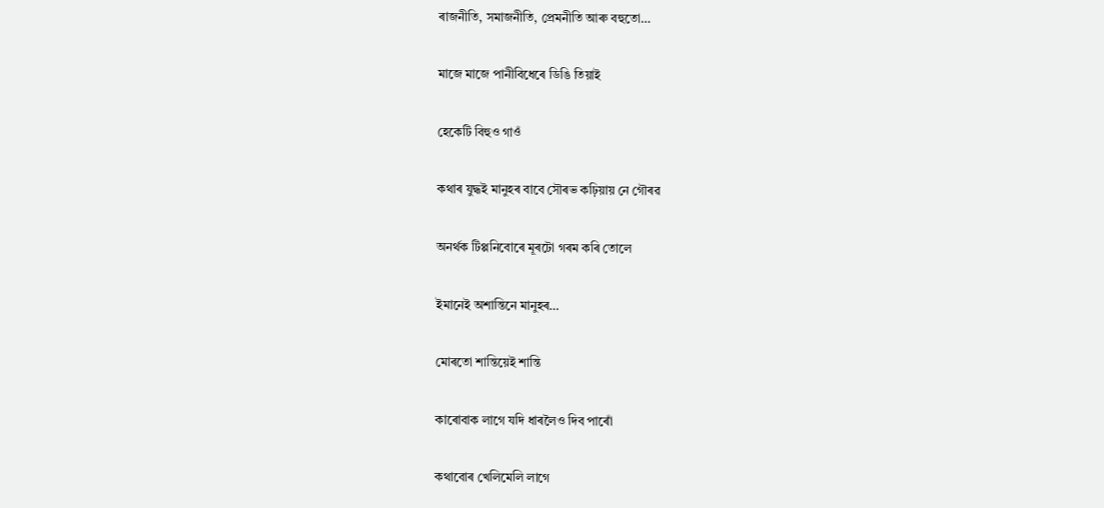ৰাজনীতি, সমাজনীতি, প্ৰেমনীতি আৰু বহুতো…

মাজে মাজে পানীবিধেৰে ডিঙি তিয়াই

হেকেটি বিহুও গাওঁ

কথাৰ যুদ্ধই মানুহৰ বাবে সৌৰভ কঢ়িয়ায় নে গৌৰৱ

অনৰ্থক টিপ্পনিবোৰে মূৰটো গৰম কৰি তোলে

ইমানেই অশান্তিনে মানুহৰ…

মোৰতো শান্তিয়েই শান্তি

কাৰোবাক লাগে যদি ধাৰলৈও দিব পাৰোঁ

কথাবোৰ খেলিমেলি লাগে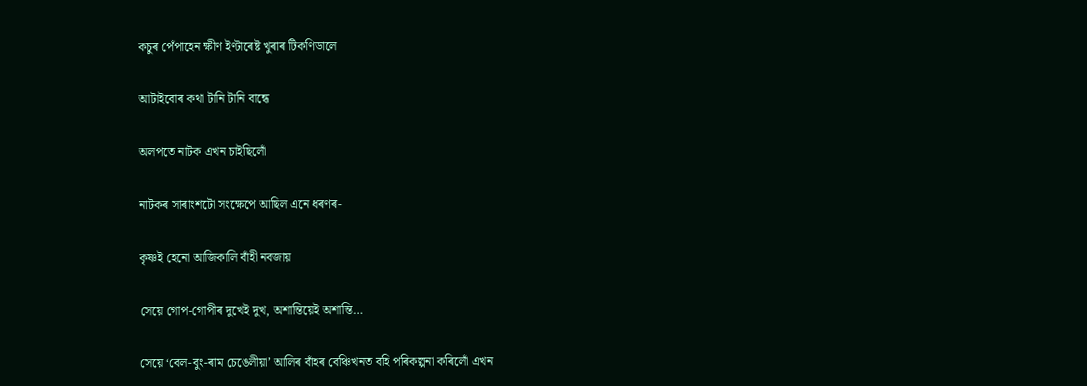কচুৰ পেঁপাহেন ক্ষীণ ইণ্টাৰেষ্ট খুৰাৰ টিকণিডালে

আটাইবোৰ কথা টানি টানি বান্ধে

অলপতে নাটক এখন চাইছিলোঁ

নাটকৰ সাৰাংশটো সংক্ষেপে আছিল এনে ধৰণৰ-

কৃষ্ণই হেনো আজিকালি বাঁহী নবজায়

সেয়ে গোপ-গোপীৰ দুখেই দুখ, অশান্তিয়েই অশান্তি…

সেয়ে ‘বেল-বুং-ৰাম চেঙেলীয়া’ আলিৰ বাঁহৰ বেঞ্চিখনত বহি পৰিকল্পনা কৰিলোঁ এখন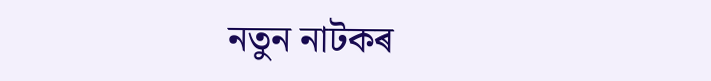নতুন নাটকৰ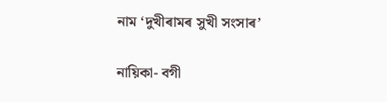নাম ‘দুখীৰামৰ সুখী সংসাৰ’

নায়িকা- বগী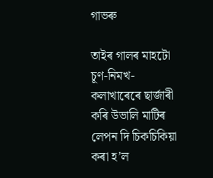গাভৰু

তাইৰ গালৰ মাহটো চূণ-নিমখ-কলাখাৰেৰে ছাৰ্জাৰী কৰি উভালি মাটিৰ লেপন দি চিকচিকিয়া কৰা হ’ল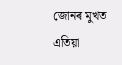জোনৰ মুখত এতিয়া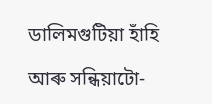ডালিমগুটিয়া হাঁহি

আৰু সন্ধিয়াটো-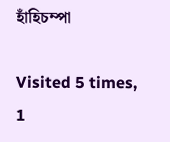হাঁহিচম্পা

Visited 5 times, 1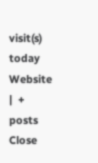visit(s) today
Website |  + posts
Close